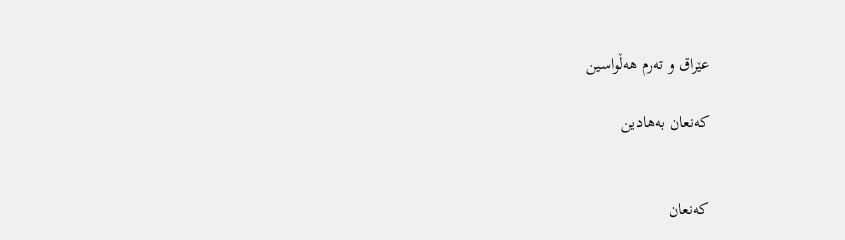عێراق و ته‌رم هه‌ڵواسین

کەنعان بەهادين


كه‌نعان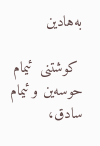به‌هادین

 كوشتنى  ئیمام حوسه‌ین و ئیمام سادق،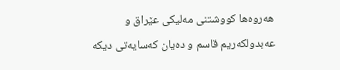هه‌روه‌ها كووشتنى مه‌لیكى عێراق و عه‌بدولكه‌ریم قاسم و ده‌یان كه‌سایه‌تى دیكه‌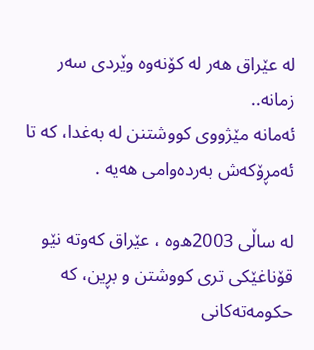له‌ عێراق هه‌ر له‌ كۆنه‌وه‌ وێردى سه‌ر زمانه‌..
ئه‌مانه‌ مێژووى كووشتنن له‌ به‌غدا، كه‌ تا ئه‌مڕۆكه‌ش به‌رده‌وامى هه‌یه‌ .

له‌ ساڵى 2003ه‌وه‌ ، عێراق كه‌وته‌ نێو قۆناغێكى تری كووشتن و بڕین، كه‌ حكومه‌ته‌كانى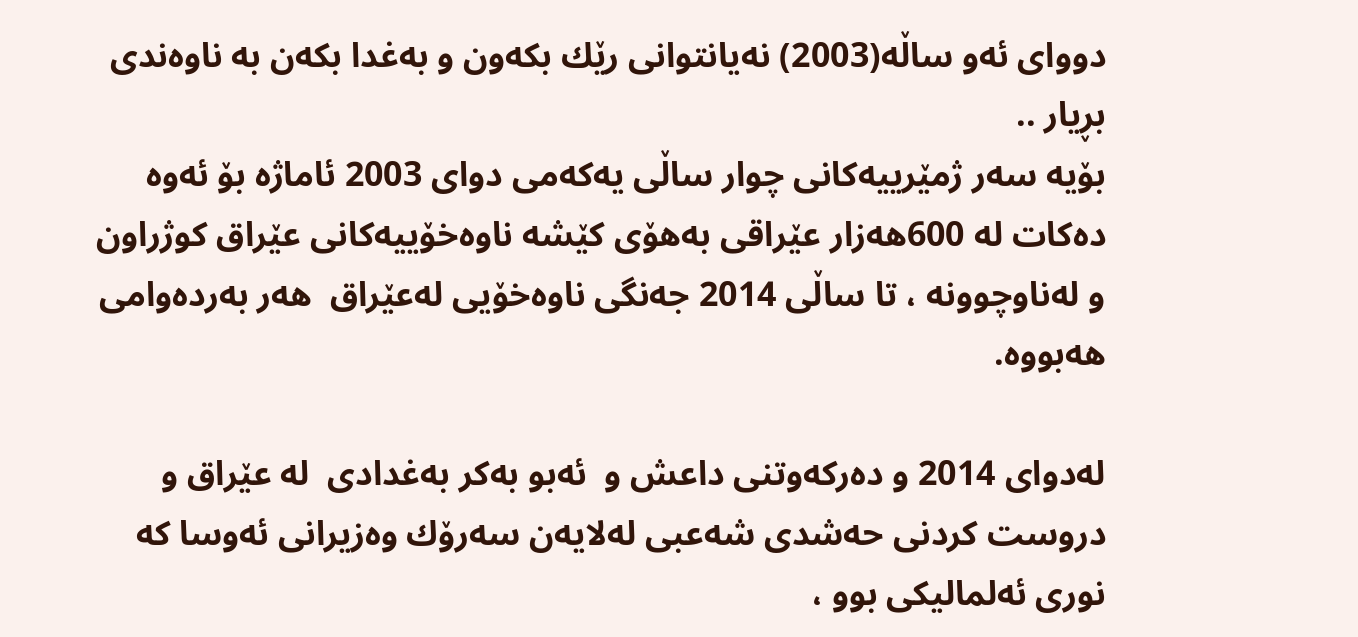دوواى ئه‌و ساڵه‌(2003) نه‌یانتوانى رێك بكه‌ون و به‌غدا بكه‌ن به‌ ناوه‌ندى بڕیار ..
بۆیه‌ سه‌ر ژمێرییه‌كانى چوار ساڵى یه‌كه‌مى دواى 2003 ئاماژه‌ بۆ ئه‌وه‌ ده‌كات له‌ 600هه‌زار عێراقى به‌هۆی كێشه‌ ناوه‌خۆییه‌كانى عێراق كوژراون و له‌ناوچوونه‌ ، تا ساڵى 2014 جه‌نگى ناوه‌خۆیی له‌عێراق  هه‌ر به‌رده‌وامى هه‌بووه‌.

له‌دواى 2014 و ده‌ركه‌وتنى داعش و  ئه‌بو به‌كر به‌غدادى  له‌ عێراق و دروست كردنى حه‌شدى شه‌عبی له‌لایه‌ن سه‌رۆك وه‌زیرانى ئه‌وسا كه‌ نوری ئه‌لمالیكى بوو ،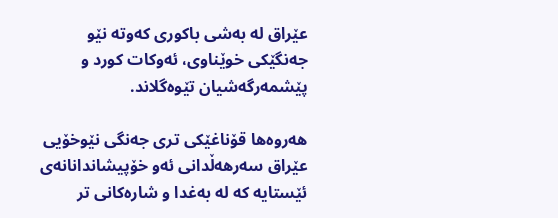عێراق له‌ به‌شى باكوری كه‌وته‌ نێو جه‌نگێكى خوێناوى، ئه‌وكات كورد و پێشمه‌رگه‌شیان تێوه‌گلاند.

هه‌روه‌ها قۆناغێكى تری جه‌نگى نێوخۆیی عێراق سه‌رهه‌ڵدانى ئه‌و خۆپیشاندانانه‌ى ئێستایه‌ كه‌ له‌ به‌غدا و شاره‌كانى تر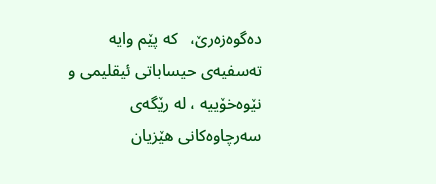ده‌گوه‌زه‌رێ،   كه‌ پێم وایه‌ ته‌سفیه‌ى حیساباتى ئیقلیمى و نێوه‌خۆییه‌ ، له‌ رێگه‌ى سه‌رچاوه‌كانى هێزیان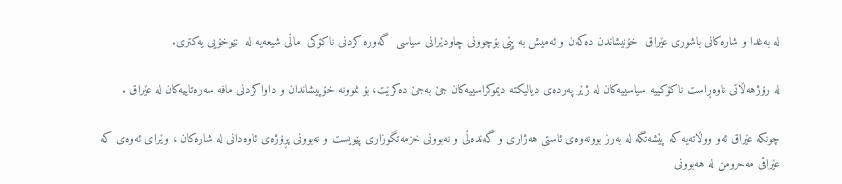له‌ به‌غدا و شاره‌كانى باشوری عێراق  خۆنیشاندن ده‌كه‌ن و ئه‌میش به‌ پێى بۆچوونى چاودێرانى سیاسی  گه‌وره‌ كردنى ناكۆكى  ماڵى شیعه‌یه‌ له‌  نێوخۆیی یه‌كتری.

له‌ رۆژهه‌ڵاتى ناوه‌ڕاست ناكۆكییه‌ سیاسییه‌كان له‌ ژێر په‌رده‌ى دیالیكته‌ دیموكراسییه‌كان جێ به‌جێ ده‌كرێت، بۆ نموونه‌ خۆپیشاندان و داواكردنى مافه‌ سه‌ره‌تاییه‌كان له‌ عێراق .

چونكه‌ عێراق ئه‌و ووڵاته‌یه‌ كه‌ پێشه‌نگه‌ له‌ به‌رز بوونه‌وه‌ى ئاستى هه‌ژاری و گه‌نده‌ڵى و نه‌بوونى خزمه‌تگوزاری پێویست و نه‌بوونى پڕۆژه‌ى ئاوه‌دانى له‌ شاره‌كان ، وێراى ئه‌وه‌ى كه‌ عێراقى مه‌حرومن له‌ هه‌بوونى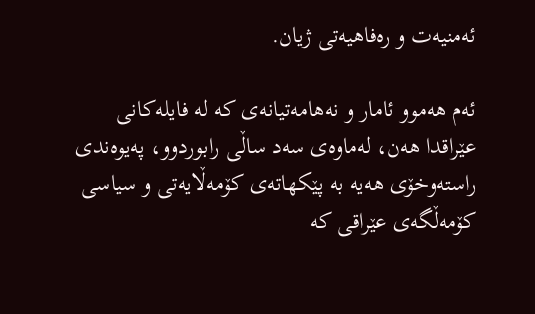ئه‌منیه‌ت و ره‌فاهیه‌تى ژیان.

ئه‌م هه‌موو ئامار و نه‌هامه‌تیانه‌ى كه‌ له‌ فایله‌كانى عێراقدا هه‌ن، له‌ماوه‌ى سه‌د ساڵى رابوردوو، په‌یوه‌ندى راسته‌وخۆی هه‌یه‌ به‌ پێكهاته‌ى كۆمه‌ڵایه‌تى و سیاسی كۆمه‌ڵگه‌ى عێراقى كه‌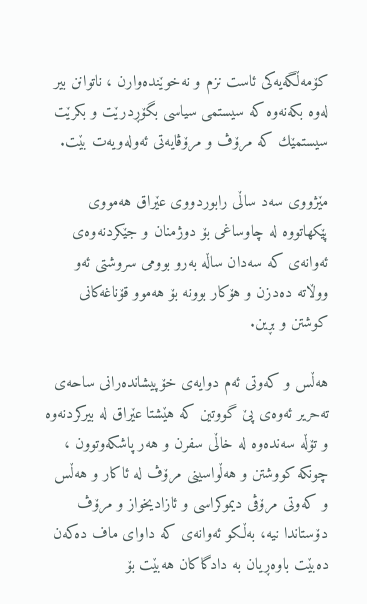كۆمه‌ڵگه‌یه‌كى ئاست نزم و نه‌خوێنده‌وارن ، ناتوانن بیر له‌وه‌ بكه‌نه‌وه‌ كه‌ سیستمى سیاسی بگۆڕدرێت و بكرێت سیستمێك كه‌ مرۆڤ و مرۆڤایه‌تى ئه‌وله‌ویه‌ت بێت.

مێژووى سه‌د ساڵى رابوردووى عێراق هه‌مووى پێكهاتووه‌ له‌ چاوساغى بۆ دوژمنان و جێكردنه‌وه‌ى ئه‌وانه‌ى كه‌ سه‌دان ساڵه‌ به‌رو بوومى سروشتى ئه‌و ووڵاته‌ ده‌دزن و هۆكار بوونه‌ بۆ هه‌موو قۆناغه‌كانى كوشتن و بڕین.

هه‌ڵس و كه‌وتى ئه‌م دوایه‌ى خۆپیشانده‌رانى ساحه‌ى ته‌حریر ئه‌وه‌ى پێ گووتین كه‌ هێشتا عێراق له‌ بیركردنه‌وه‌ و تۆڵه‌ سه‌نده‌وه‌ له‌ خاڵى سفرن و هه‌ر پاشكه‌وتوون ، چونكه‌ كووشتن و هه‌ڵواسینى مرۆڤ له‌ ئاكار و هه‌ڵس و كه‌وتى مرۆڤى دیموكراسی و ئازادیخواز و مرۆڤ دۆستاندا نیه‌، به‌ڵكو ئه‌وانه‌ى كه‌ داواى ماف ده‌كه‌ن ده‌بێت باوه‌ڕیان به‌ دادگاكان هه‌بێت بۆ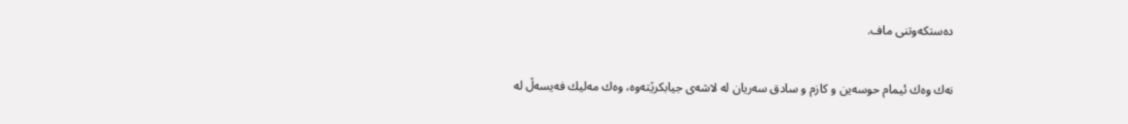ده‌ستكه‌وتنى ماف.

نه‌ك وه‌ك ئیمام حوسه‌ین و كازم و سادق سه‌ریان له‌ لاشه‌ى جیابكرێته‌وه‌، وه‌ك مه‌لیك فه‌یسه‌ڵ له‌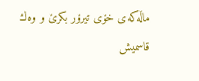ماڵه‌كه‌ى خۆی تیرۆر بكرێ و وه‌ك قاسمیش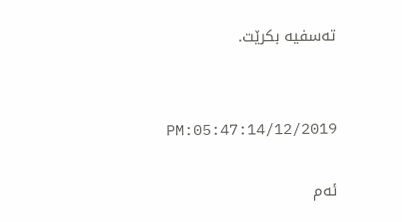ته‌سفیه‌ بكرێت.


PM:05:47:14/12/2019

ئه‌م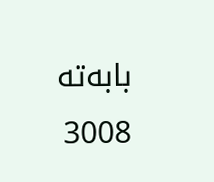بابه‌ته 3008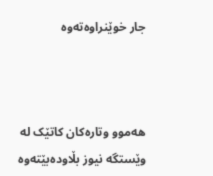جار خوێنراوه‌ته‌وه‌‌



هەموو وتارەکان کاتێک لە وێستگە نیوز بڵاودەبێتەوە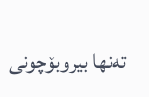تەنها بیروبۆچونی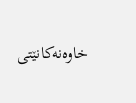خاوەنەکانێتی